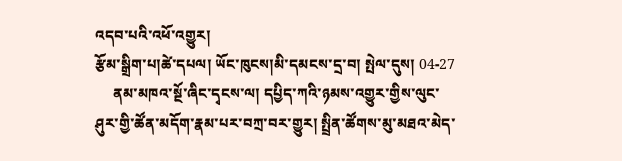འདབ་པའི་འཕོ་འགྱུར།
རྩོམ་སྒྲིག་པ།ཚེ་དཔལ། ཡོང་ཁུངས།མི་དམངས་དྲ་བ། སྤེལ་དུས། 04-27
     ནམ་མཁའ་སྔོ་ཞིང་དྭངས་ལ། དཔྱིད་ཀའི་ཉམས་འགྱུར་གྱིས་ལུང་ཤུར་གྱི་ཚོན་མདོག་རྣམ་པར་བཀྲ་བར་གྱུར། སྤྲིན་ཚོགས་མུ་མཐའ་མེད་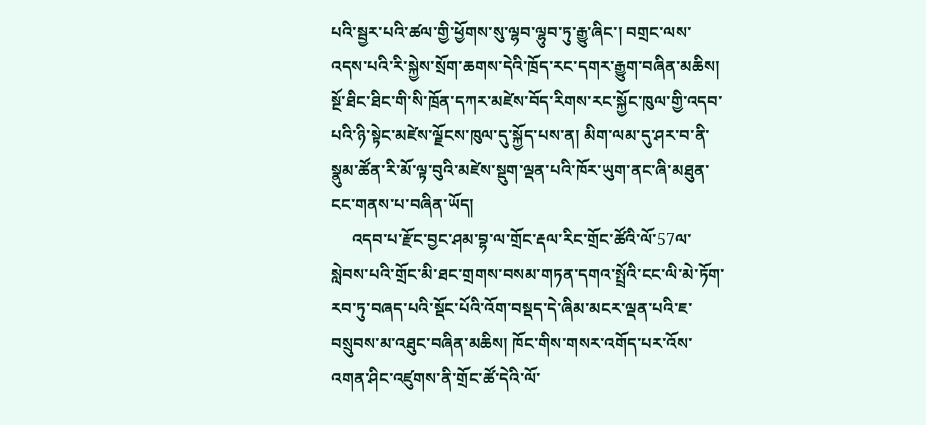པའི་སྦྱར་པའི་ཚལ་གྱི་ཕྱོགས་སུ་ལྷབ་ལྷུབ་ཏུ་རྒྱུ་ཞིང་། བགྲང་ལས་འདས་པའི་རི་སྐྱེས་སྲོག་ཆགས་དེའི་ཁྲོད་རང་དགར་རྒྱུག་བཞིན་མཆིས། སྔོ་ཐིང་ཐིང་གི་སི་ཁྲོན་དཀར་མཛེས་བོད་རིགས་རང་སྐྱོང་ཁུལ་གྱི་འདབ་པའི་ཉི་སྟེང་མཛེས་ལྗོངས་ཁུལ་དུ་སྐྱོད་པས་ན། མིག་ལམ་དུ་ཤར་བ་ནི་སྣུམ་ཚོན་རི་མོ་ལྟ་བུའི་མཛེས་སྡུག་ལྡན་པའི་ཁོར་ཡུག་ནང་ཞི་མཐུན་ངང་གནས་པ་བཞིན་ཡོད།
     འདབ་པ་རྫོང་བྱང་ཤམ་བྷ་ལ་གྲོང་རྡལ་རིང་གྲོང་ཚོའི་ལོ་57ལ་སླེབས་པའི་གྲོང་མི་ཐང་གྲགས་བསམ་གཏན་དགའ་སྤྲོའི་ངང་ལི་མེ་ཏོག་རབ་ཏུ་བཞད་པའི་སྡོང་པོའི་འོག་བསྡད་དེ་ཞིམ་མངར་ལྡན་པའི་ཇ་བསྲུབས་མ་འཐུང་བཞིན་མཆིས། ཁོང་གིས་གསར་འགོད་པར་འོས་འགན་ཤིང་འཛུགས་ནི་གྲོང་ཚོ་དེའི་ལོ་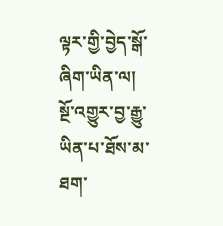ལྟར་གྱི་བྱེད་སྒོ་ཞིག་ཡིན་ལ། སྔོ་འགྱུར་བྱ་རྒྱུ་ཡིན་པ་ཐོས་མ་ཐག་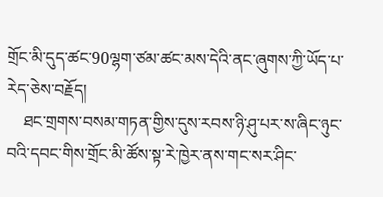གྲོང་མི་དུད་ཚང་90ལྷག་ཙམ་ཚང་མས་དེའི་ནང་ཞུགས་ཀྱི་ཡོད་པ་རེད་ཅེས་བརྗོད།
    ཐང་གྲགས་བསམ་གཏན་གྱིས་དུས་རབས་ཉི་ཤུ་པར་ས་ཞིང་ཉུང་བའི་དབང་གིས་གྲོང་མི་ཚོས་སྟ་རེ་ཁྱེར་ནས་གང་སར་ཤིང་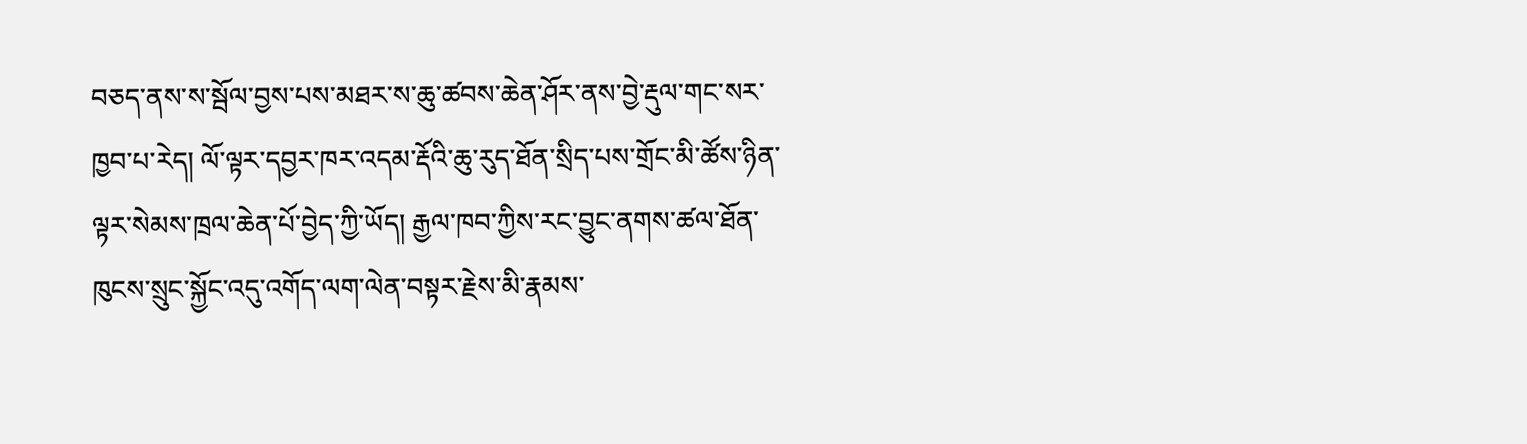བཅད་ནས་ས་སྦོལ་བྱས་པས་མཐར་ས་ཆུ་ཚབས་ཆེན་ཤོར་ནས་བྱེ་རྡུལ་གང་སར་ཁྱབ་པ་རེད། ལོ་ལྟར་དབྱར་ཁར་འདམ་རྡོའི་ཆུ་རུད་ཐོན་སྲིད་པས་གྲོང་མི་ཚོས་ཉིན་ལྟར་སེམས་ཁྲལ་ཆེན་པོ་བྱེད་ཀྱི་ཡོད། རྒྱལ་ཁབ་ཀྱིས་རང་བྱུང་ནགས་ཚལ་ཐོན་ཁུངས་སྲུང་སྐྱོང་འདུ་འགོད་ལག་ལེན་བསྟར་རྗེས་མི་རྣམས་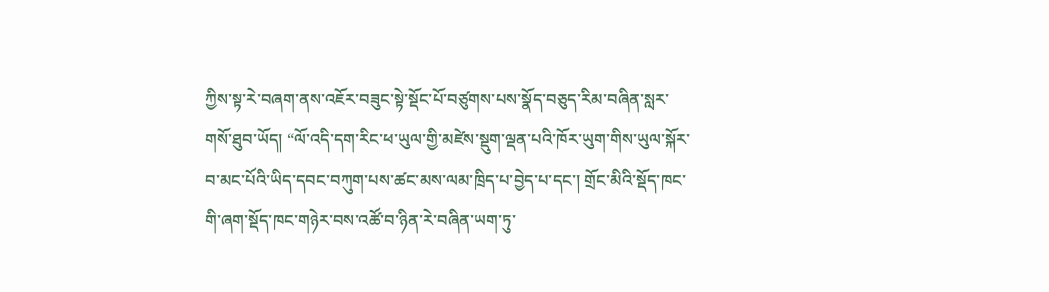ཀྱིས་སྟ་རེ་བཞག་ནས་འཇོར་བཟུང་སྟེ་སྡོང་པོ་བཙུགས་པས་སྣོད་བཅུད་རིམ་བཞིན་སླར་གསོ་ཐུབ་ཡོད། “ལོ་འདི་དག་རིང་ཕ་ཡུལ་གྱི་མཛེས་སྡུག་ལྡན་པའི་ཁོར་ཡུག་གིས་ཡུལ་སྐོར་བ་མང་པོའི་ཡིད་དབང་བཀུག་པས་ཚང་མས་ལམ་ཁྲིད་པ་བྱེད་པ་དང་། གྲོང་མིའི་སྡོད་ཁང་གི་ཞག་སྡོད་ཁང་གཉེར་བས་འཚོ་བ་ཉིན་རེ་བཞིན་ཡག་ཏུ་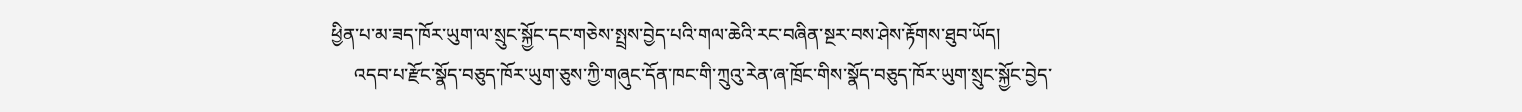ཕྱིན་པ་མ་ཟད་ཁོར་ཡུག་ལ་སྲུང་སྐྱོང་དང་གཅེས་སྤྲས་བྱེད་པའི་གལ་ཆེའི་རང་བཞིན་སྔར་བས་ཤེས་རྟོགས་ཐུབ་ཡོད།
     འདབ་པ་རྫོང་སྣོད་བཅུད་ཁོར་ཡུག་ཅུས་ཀྱི་གཞུང་དོན་ཁང་གི་ཀྲུའུ་རེན་ཞ་ཁྲོང་གིས་སྣོད་བཅུད་ཁོར་ཡུག་སྲུང་སྐྱོང་བྱེད་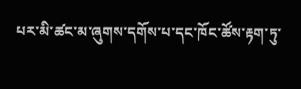པར་མི་ཚང་མ་ཞུགས་དགོས་པ་དང་ཁོང་ཚོས་རྟག་ཏུ་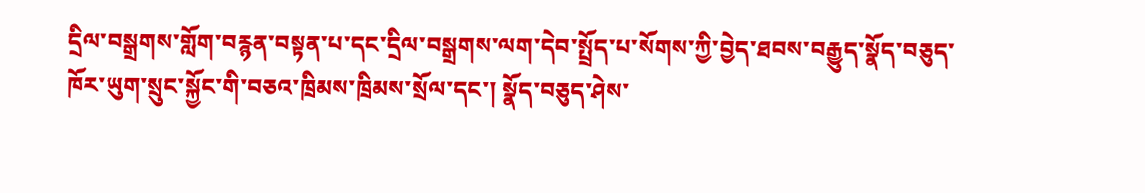དྲིལ་བསྒྲགས་གློག་བརྙན་བསྟན་པ་དང་དྲིལ་བསྒྲགས་ལག་དེབ་སྤྲོད་པ་སོགས་ཀྱི་བྱེད་ཐབས་བརྒྱུད་སྣོད་བཅུད་ཁོར་ཡུག་སྲུང་སྐྱོང་གི་བཅའ་ཁྲིམས་ཁྲིམས་སྲོལ་དང་། སྣོད་བཅུད་ཤེས་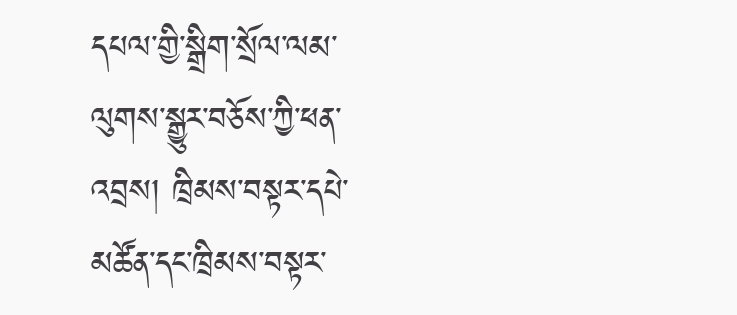དཔལ་གྱི་སྒྲིག་སྲོལ་ལམ་ལུགས་སྒྱུར་བཅོས་ཀྱི་ཕན་འབྲས། ཁྲིམས་བསྟར་དཔེ་མཚོན་དང་ཁྲིམས་བསྟར་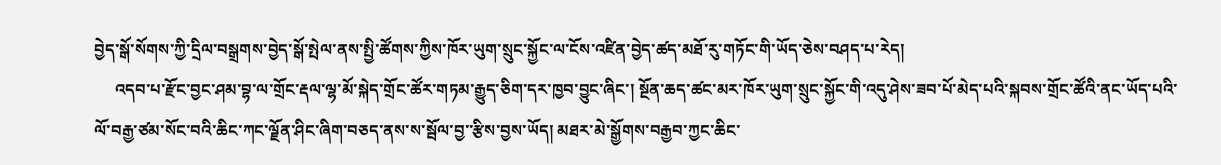བྱེད་སྒོ་སོགས་ཀྱི་དྲིལ་བསྒྲགས་བྱེད་སྒོ་སྤེལ་ནས་སྤྱི་ཚོགས་ཀྱིས་ཁོར་ཡུག་སྲུང་སྐྱོང་ལ་ངོས་འཛིན་བྱེད་ཚད་མཐོ་རུ་གཏོང་གི་ཡོད་ཅེས་བཤད་པ་རེད།
     འདབ་པ་རྫོང་བྱང་ཤམ་བྷ་ལ་གྲོང་རྡལ་ལྷ་མོ་སྐེད་གྲོང་ཚོར་གཏམ་རྒྱུད་ཅིག་དར་ཁྱབ་བྱུང་ཞིང་། སྔོན་ཆད་ཚང་མར་ཁོར་ཡུག་སྲུང་སྐྱོང་གི་འདུ་ཤེས་ཟབ་པོ་མེད་པའི་སྐབས་གྲོང་ཚོའི་ནང་ཡོད་པའི་ལོ་བརྒྱ་ཙམ་སོང་བའི་ཆིང་ཀང་ལྗོན་ཤིང་ཞིག་བཅད་ནས་ས་སྦོལ་བྱ་་རྩིས་བྱས་ཡོད། མཐར་མེ་སྒྱོགས་བརྒྱབ་ཀྱང་ཆིང་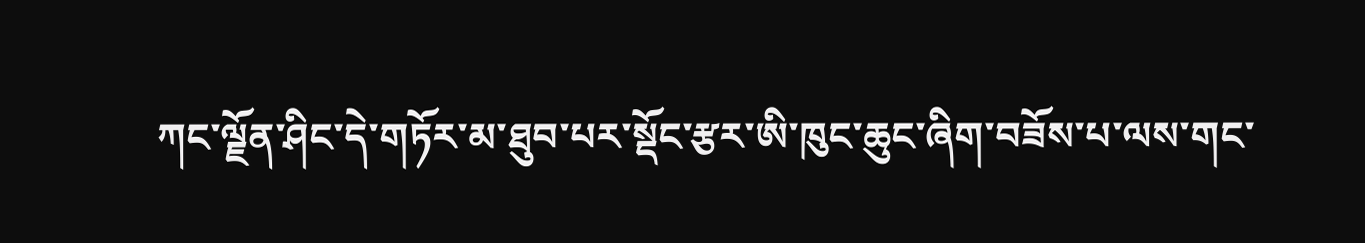ཀང་ལྗོན་ཤིང་དེ་གཏོར་མ་ཐུབ་པར་སྡོང་རྩར་ཨི་ཁུང་ཆུང་ཞིག་བཟོས་པ་ལས་གང་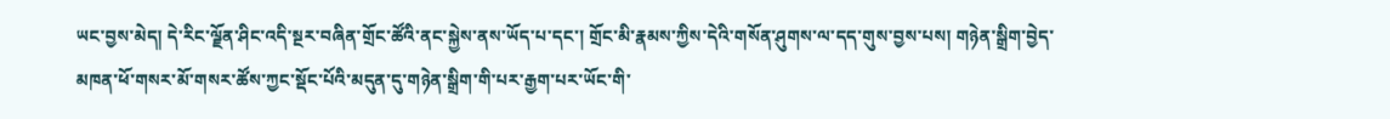ཡང་བྱས་མེད། དེ་རིང་ལྗོན་ཤིང་འདི་སྔར་བཞིན་གྲོང་ཚོའི་ནང་སྐྱེས་ནས་ཡོད་པ་དང་། གྲོང་མི་རྣམས་ཀྱིས་དེའི་གསོན་ཤུགས་ལ་དད་གུས་བྱས་པས། གཉེན་སྒྲིག་བྱེད་མཁན་ཕོ་གསར་མོ་གསར་ཚོས་ཀྱང་སྡོང་པོའི་མདུན་དུ་གཉེན་སྒྲིག་གི་པར་རྒྱག་པར་ཡོང་གི་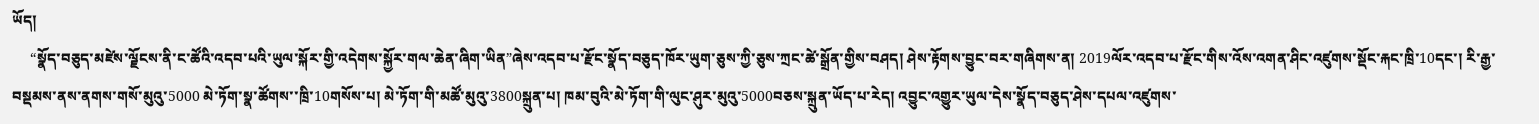ཡོད།
     “སྣོད་བཅུད་མཛེས་ལྗོངས་ནི་ང་ཚོའི་འདབ་པའི་ཡུལ་སྐོར་གྱི་འདེགས་སྐྱོར་གལ་ཆེན་ཞིག་ཡིན”ཞེས་འདབ་པ་རྫོང་སྣོད་བཅུད་ཁོར་ཡུག་ཅུས་ཀྱི་ཅུས་ཀྲང་ཚེ་སྒྲོན་གྱིས་བཤད། ཤེས་རྟོགས་བྱུང་བར་གཞིགས་ན། 2019ལོར་འདབ་པ་རྫོང་གིས་འོས་འགན་ཤིང་འཛུགས་སྡོང་རྐང་ཁྲི་10དང་། རི་རྒྱ་བསྡམས་ནས་ནགས་གསོ་མུའུ་5000 མེ་ཏོག་སྣ་ཚོགས་་ཁྲི་10གསོས་པ། མེ་ཏོག་གི་མཚོ་མུའུ་3800སྐྲུན་པ། ཁམ་བུའི་མེ་ཏོག་གི་ལུང་ཤུར་མུའུ་5000བཅས་སྐྲུན་ཡོད་པ་རེད། འབྱུང་འགྱུར་ཡུལ་དེས་སྣོད་བཅུད་ཤེས་དཔལ་འཛུགས་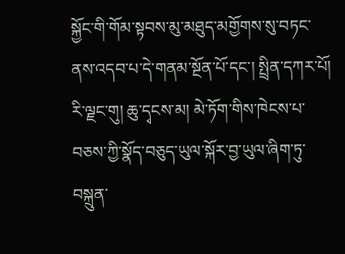སྐྱོང་གི་གོམ་སྟབས་མུ་མཐུད་མགྱོགས་སུ་བཏང་ནས་འདབ་པ་དེ་གནམ་སྔོན་པོ་དང་། སྤྲིན་དཀར་པོ། རི་ལྗང་གུ། ཆུ་དྭངས་མ། མེ་ཏོག་གིས་ཁེངས་པ་བཅས་ཀྱི་སྣོད་བཅུད་ཡུལ་སྐོར་བྱ་ཡུལ་ཞིག་ཏུ་བསྐྲུན་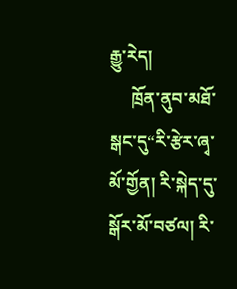རྒྱུ་རེད།
     ཁྲོན་ནུབ་མཐོ་སྒང་དུ“རི་རྩེར་ཞྭ་མོ་གྱོན། རི་སྐེད་དུ་སྒོར་མོ་བཙལ། རི་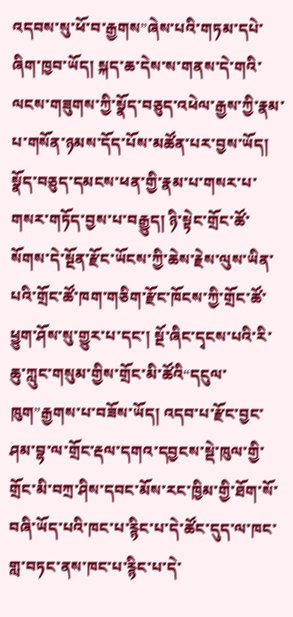འདབས་སུ་ཕོ་བ་རྒྱགས”ཞེས་པའི་གཏམ་དཔེ་ཞིག་ཁྱབ་ཡོད། སྐད་ཆ་དེས་ས་གནས་དེ་གའི་ལངས་གཟུགས་ཀྱི་སྣོད་བཅུད་འཕེལ་རྒྱས་ཀྱི་རྣམ་པ་གསོན་ཉམས་དོད་པོས་མཚོན་པར་བྱས་ཡོད། སྣོད་བཅུད་དམངས་ཕན་གྱི་རྣམ་པ་གསར་པ་གསར་གཏོད་བྱས་པ་བརྒྱུད། ཉི་སྟེང་གྲོང་ཚོ་སོགས་དེ་སྔོན་རྫོང་ཡོངས་ཀྱི་ཆེས་རྗེས་ལུས་ཡིན་པའི་གྲོང་ཚོ་ཁག་གཅིག་རྫོང་ཁོངས་ཀྱི་གྲོང་ཚོ་ཕྱུག་ཤོས་སུ་གྱུར་པ་དང་། སྔོ་ཞིང་དྭངས་པའི་རི་ཆུ་ཀླུང་གསུམ་གྱིས་གྲོང་མི་ཚོའི“དངུལ་ཁུག”རྒྱགས་པ་བཟོས་ཡོད། འདབ་པ་རྫོང་བྱང་ཤམ་བྷ་ལ་གྲོང་རྡལ་དགའ་དབྱངས་སྡེ་ཁུལ་གྱི་གྲོང་མི་བཀྲ་ཤིས་དབང་མོས་རང་ཁྱིམ་གྱི་ཐོག་སོ་བཞི་ཡོད་པའི་ཁང་པ་རྙིང་པ་དེ་ཚོང་དུད་ལ་ཁང་གླ་བཏང་ནས་ཁང་པ་རྙིང་པ་དེ་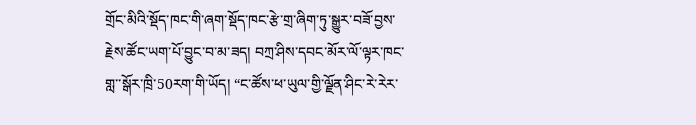གྲོང་མིའི་སྡོད་ཁང་གི་ཞག་སྡོད་ཁང་རྩེ་གྲ་ཞིག་ཏུ་སྒྱུར་བཟོ་བྱས་རྗེས་ཚོང་ཡག་པོ་བྱུང་བ་མ་ཟད། བཀྲ་ཤིས་དབང་མོར་ལོ་ལྟར་ཁང་གླ་་སྒོར་ཁྲི་50རག་གི་ཡོད། “ང་ཚོས་ཕ་ཡུལ་གྱི་ལྗོན་ཤིང་རེ་རེར་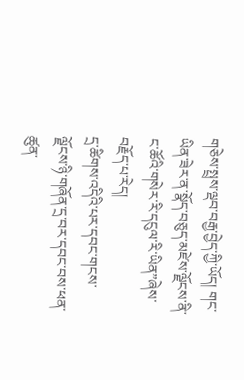གཅེས་སྤྲས་ལྡབ་བརྒྱ་བྱེད་ཀྱི་ཡོད། གང་ཡིན་ཟེར་ན་སྣོད་བཅུད་མཛེས་ལྗོངས་ནི་ང་ཚོའི་གསེར་རི་དངུལ་རི་ཡིན”ཞེས་བརྗོད་པ་རེད།
དྲ་ཚིགས་འདིའི་པར་དབང་གངས་ལྗོངས་ཉི་གཞོན་དྲ་བར་དབང་བས་ཕན་ཚུན་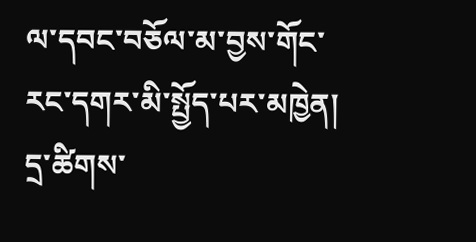ལ་དབང་བཅོལ་མ་བྱས་གོང་རང་དགར་མི་སྤྱོད་པར་མཁྱེན།
དྲ་ཚིགས་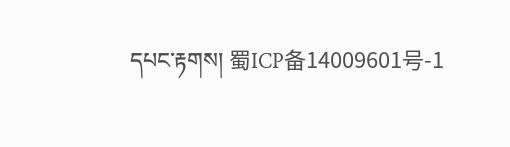དཔང་རྟགས། 蜀ICP备14009601号-1